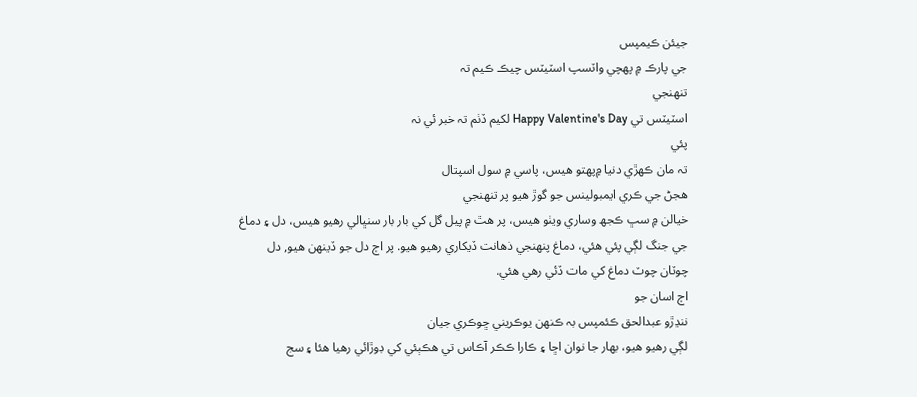جيئن ڪيمپس
جي پارڪ ۾ پھچي واٽسپ اسٽيٽس چيڪ ڪيم تہ
تنھنجي
اسٽيٽس تي Happy Valentine's Day لکيم ڏٺم تہ خبر ئي نہ
پئي
تہ مان ڪھڙي دنيا ۾پھتو ھيس، پاسي ۾ سول اسپتال
ھجڻ جي ڪري ايمبولينس جو گوڙ ھيو پر تنھنجي
خيالن ۾ سڀ ڪجھ وساري ويٺو ھيس، پر ھٿ ۾ پيل گل کي بار بار سنڀالي رھيو ھيس، دل ۽ دماغ
جي جنگ لڳي پئي ھئي، دماغ پنھنجي ذهانت ڏيکاري رھيو ھيو. پر اڄ دل جو ڏينهن ھيو, دل
چوٽان چوٽ دماغ کي مات ڏئي رھي ھئي.
اڄ اسان جو
ننڍڙو عبدالحق ڪئمپس بہ ڪنهن يوڪريني ڇوڪري جيان
لڳي رھيو ھيو، بھار جا نوان اڇا ۽ ڪارا ڪڪر آڪاس تي هڪٻئي کي ڊوڙائي رهيا هئا ۽ سج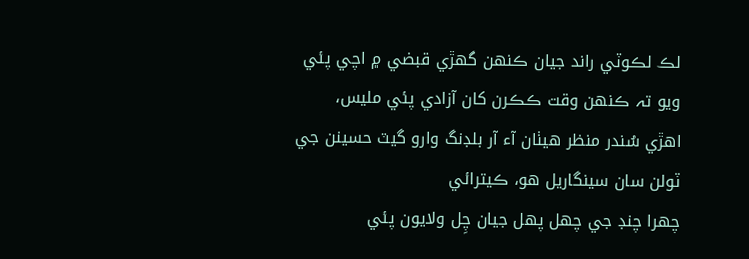لڪ لڪوٽي راند جيان ڪنهن گھڙي قبضي ۾ اچي پئي ويو تہ ڪنهن وقت ڪڪرن کان آزادي پئي مليس،
اهڙي سُندر منظر هيٺان آء آر بلڊنگ وارو گيٽ حسينن جي ٽولن سان سينگاريل هو، ڪيترائي
چهرا چنڊ جي چهل پهل جيان چِل ولايون پئي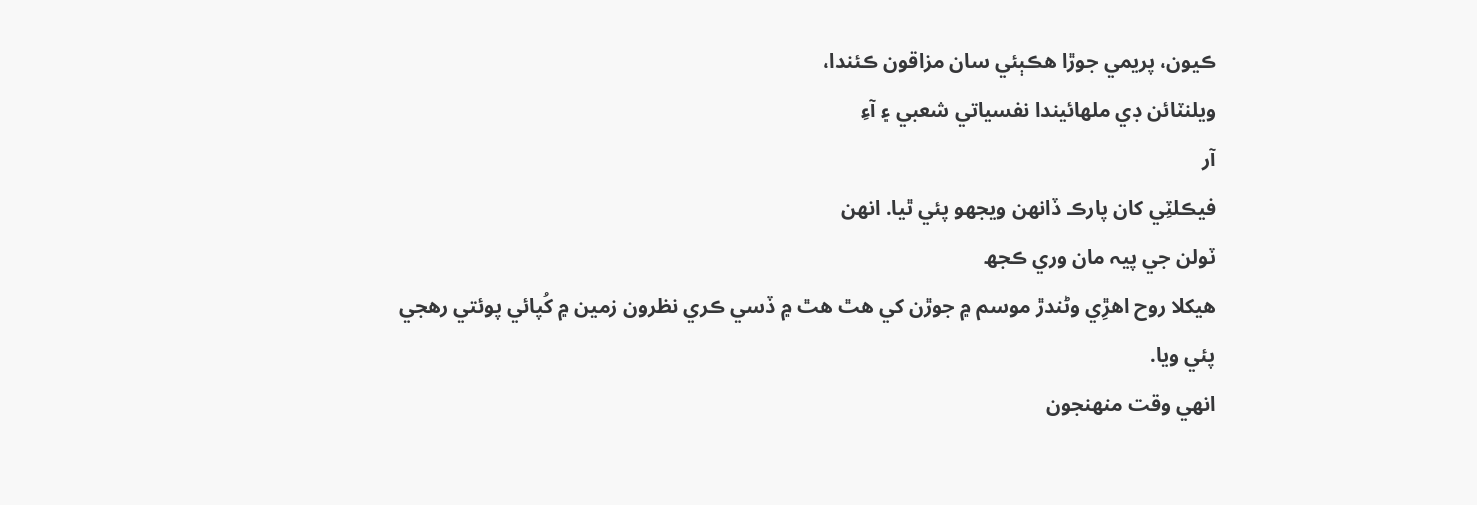ڪيون، پريمي جوڙا هڪٻئي سان مزاقون ڪئندا،
ويلنٽائن ڊي ملهائيندا نفسياتي شعبي ۽ آءِ
آر
فيڪلٽِي کان پارڪ ڏانهن ويجھو پئي ٿيا. انهن
ٽولن جي پيہ مان وري ڪجھ
هيکلا روح اهڙِي وڻندڙ موسم ۾ جوڙن کي هٿ هٿ ۾ ڏسي ڪري نظرون زمين ۾ کُپائي پوئتي رهجي
پئي ويا.
انهي وقت منهنجون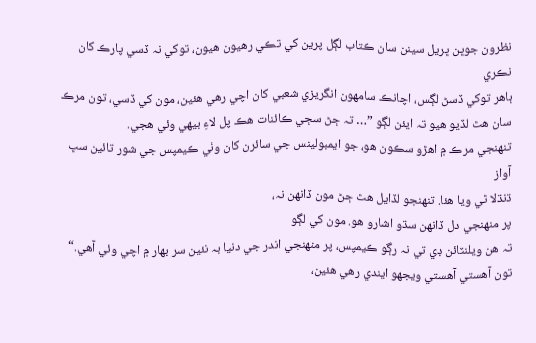نظرون جوڀن ڀريل سينن سان ڪتاب لڳل پرين کي تڪي رهيون هيون، توکي نہ ڏسي پارڪ کان نڪري
ٻاھر توکي ڏسڻ لڳس، اچانڪ سامھون انگريزي شعبي کان اچي رھي ھئين، مون کي ڏسي، تون مرڪ
سان ھٿ لڏيو ھيو تہ ايئن لڳو ”… تہ ڄڻ سڄي ڪائنات هڪ پل لاءِ بيهي وئي هجي.
تنهنجي مرڪ ۾ اهڙو سڪون هو، جو ايمبولينس جي سائرن کان وٺي ڪيمپس جي شور تائين سڀ آواز
ڌنڌلا ٿي ويا ھئا. تنهنجو لڏايل هٿ ڄڻ مون ڏانهن نہ،
پر منهنجي دل ڏانهن سڌو اشارو هو. مون کي لڳو
تہ هن ويلنٽائن ڊي تي نہ رڳو ڪيمپس، پر منهنجي اندر جي دنيا بہ نئين سر بهار ۾ اچي وئي آهي.“ تون آهستي آهستي ويجهو ايندي رهي هئين،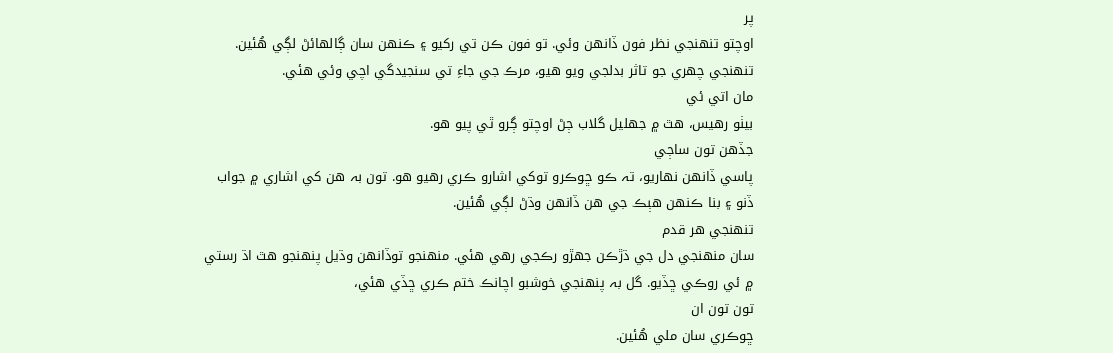پر
اوچتو تنهنجي نظر فون ڏانهن وئي. تو فون ڪن تي رکيو ۽ ڪنهن سان ڳالهائڻ لڳي ھُئين.
تنهنجي چهري جو تاثر بدلجي ويو ھيو، مرڪ جي جاءِ تي سنجيدگي اچي وئي هئي.
مان اتي ئي
بيٺو رهيس، هٿ ۾ جهليل گلاب ڄڻ اوچتو ڳرو ٿي پيو هو.
جڏهن تون ساڄي
پاسي ڏانهن نهاريو، تہ ڪو ڇوڪرو توکي اشارو ڪري رهيو هو. تون بہ هن کي اشاري ۾ جواب
ڏنو ۽ بنا ڪنهن هٻڪ جي هن ڏانهن وڌڻ لڳي ھُئين.
تنهنجي هر قدم
سان منهنجي دل جي ڌڙڪن جھڙو رڪجي رهي هئي. منھنجو توڏانهن وڌيل پنھنجو هٿ اڌ رستي
۾ ئي روڪي ڇڏيو. گل بہ پنهنجي خوشبو اچانڪ ختم ڪري ڇڏي ھئي،
تون تون ان
ڇوڪري سان ملي هُئين.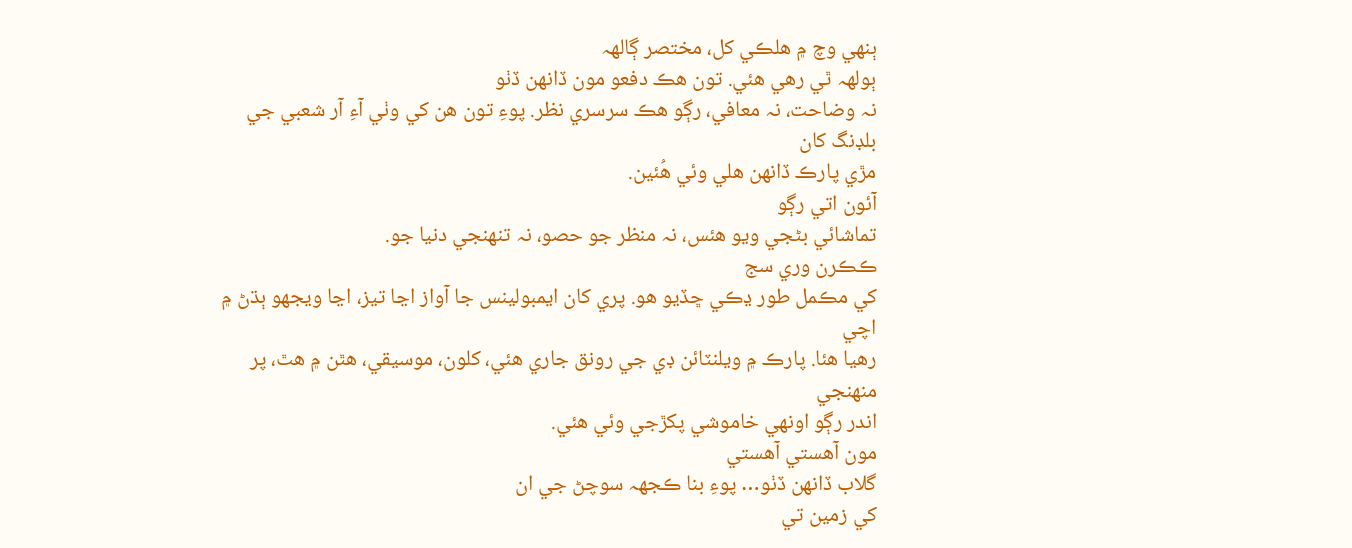ٻنهي وچ ۾ هلڪي کل، مختصر ڳالهہ
ٻولهہ ٿي رهي هئي. تون هڪ دفعو مون ڏانهن ڏٺو
نہ وضاحت، نہ معافي، رڳو هڪ سرسري نظر. پوءِ تون ھن کي وٺي آءِ آر شعبي جي بلڊنگ کان
مڙي پارڪ ڏانهن هلي وئي هُئين.
آئون اتي رڳو
تماشائي بڻجي ويو هئس، نہ منظر جو حصو، نہ تنهنجي دنيا جو.
ڪڪرن وري سج
کي مڪمل طور ڍڪي ڇڏيو هو. پري کان ايمبولينس جا آواز اڃا تيز، اڃا ويجهو ٻڌڻ ۾ اچي
رهيا هئا. پارڪ ۾ ويلنٽائن ڊي جي رونق جاري هئي، کلون، موسيقي، هٿن ۾ هٿ، پر منهنجي
اندر رڳو اونهي خاموشي پکڙجي وئي هئي.
مون آهستي آهستي
گلاب ڏانهن ڏٺو… پوءِ بنا ڪجهہ سوچڻ جي ان
کي زمين تي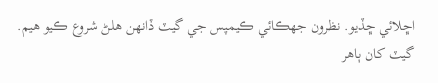اڇلائي ڇڏيو. نظرون جهڪائي ڪيمپس جي گيٽ ڏانهن هلڻ شروع ڪيو هيم.
گيٽ کان ٻاهر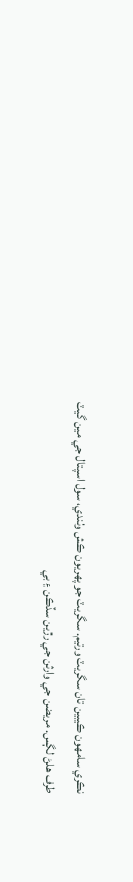نڪري سامهون ڪيبين تان سگريٽ ورتيم. سگريٽ جو پهريون ڪش وٺندي، سول اسپتال جي مين گيٽ
طرف هلڻ لڳس. مريضن جي وارثن جي رڙين سڏڪن ۽ بي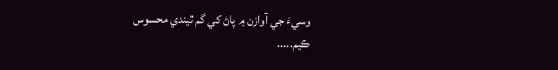وسيءَ جي آوازن ۾ پاڻ کي گم ٿيندي محسوس
ڪيم.....